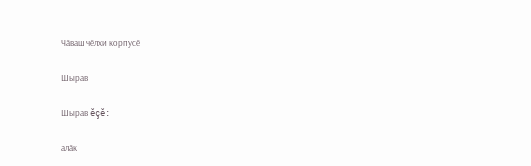Чӑваш чӗлхи корпусӗ

Шырав

Шырав ĕçĕ:

алӑк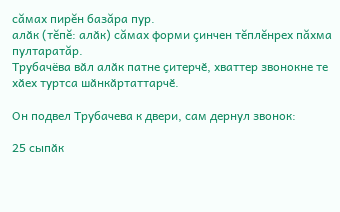сăмах пирĕн базăра пур.
алӑк (тĕпĕ: алӑк) сăмах форми çинчен тĕплĕнрех пăхма пултаратăр.
Трубачёва вӑл алӑк патне ҫитерчӗ, хваттер звонокне те хӑех туртса шӑнкӑртаттарчӗ.

Он подвел Трубачева к двери, сам дернул звонок:

25 сыпӑк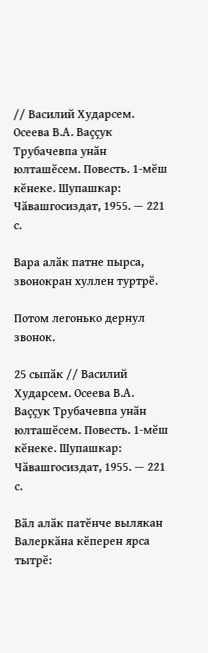// Василий Хударсем. Осеева В.А. Ваҫҫук Трубачевпа унӑн юлташӗсем. Повесть. 1-мӗш кӗнеке. Шупашкар: Чӑвашгосиздат, 1955. — 221 с.

Вара алӑк патне пырса, звонокран хуллен туртрӗ.

Потом легонько дернул звонок.

25 сыпӑк // Василий Хударсем. Осеева В.А. Ваҫҫук Трубачевпа унӑн юлташӗсем. Повесть. 1-мӗш кӗнеке. Шупашкар: Чӑвашгосиздат, 1955. — 221 с.

Вӑл алӑк патӗнче вылякан Валеркӑна кӗперен ярса тытрӗ: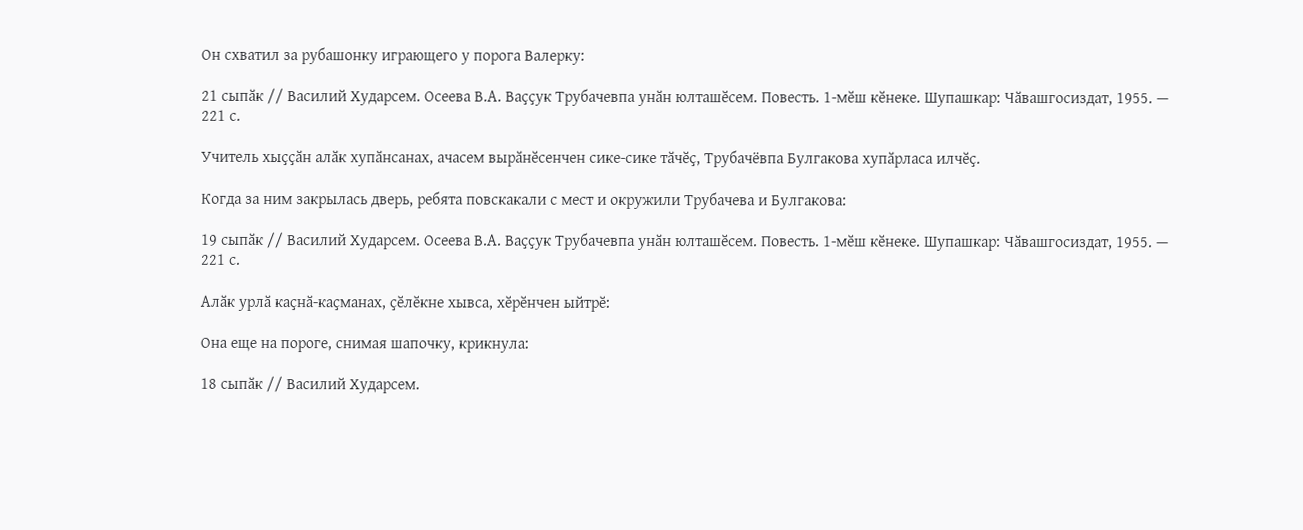Он схватил за рубашонку играющего у порога Валерку:

21 сыпӑк // Василий Хударсем. Осеева В.А. Ваҫҫук Трубачевпа унӑн юлташӗсем. Повесть. 1-мӗш кӗнеке. Шупашкар: Чӑвашгосиздат, 1955. — 221 с.

Учитель хыҫҫӑн алӑк хупӑнсанах, ачасем вырӑнӗсенчен сике-сике тӑчӗҫ, Трубачёвпа Булгакова хупӑрласа илчӗҫ.

Когда за ним закрылась дверь, ребята повскакали с мест и окружили Трубачева и Булгакова:

19 сыпӑк // Василий Хударсем. Осеева В.А. Ваҫҫук Трубачевпа унӑн юлташӗсем. Повесть. 1-мӗш кӗнеке. Шупашкар: Чӑвашгосиздат, 1955. — 221 с.

Алӑк урлӑ каҫнӑ-каҫманах, ҫӗлӗкне хывса, хӗрӗнчен ыйтрӗ:

Она еще на пороге, снимая шапочку, крикнула:

18 сыпӑк // Василий Хударсем.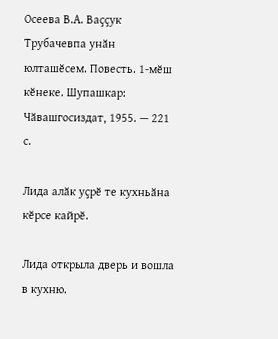Осеева В.А. Ваҫҫук Трубачевпа унӑн юлташӗсем. Повесть. 1-мӗш кӗнеке. Шупашкар: Чӑвашгосиздат, 1955. — 221 с.

Лида алӑк уҫрӗ те кухньӑна кӗрсе кайрӗ.

Лида открыла дверь и вошла в кухню.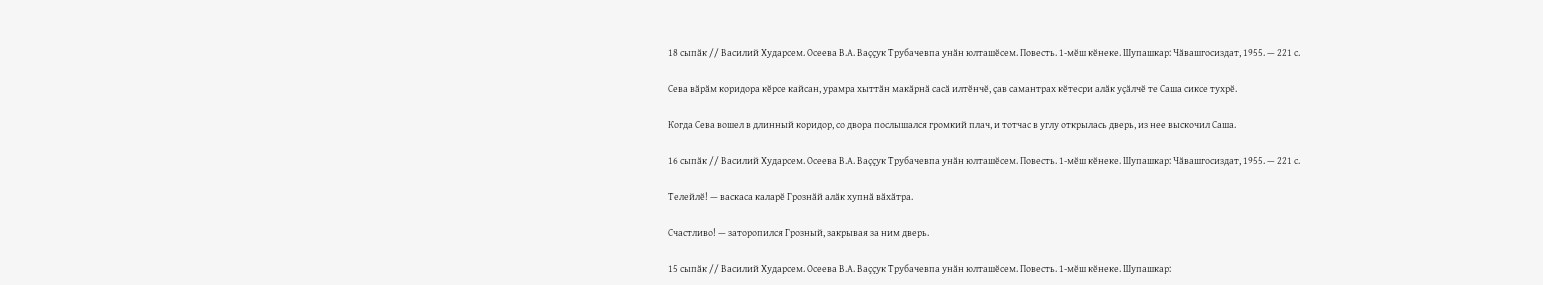18 сыпӑк // Василий Хударсем. Осеева В.А. Ваҫҫук Трубачевпа унӑн юлташӗсем. Повесть. 1-мӗш кӗнеке. Шупашкар: Чӑвашгосиздат, 1955. — 221 с.

Сева вӑрӑм коридора кӗрсе кайсан, урамра хыттӑн макӑрнӑ сасӑ илтӗнчӗ, ҫав самантрах кӗтесри алӑк уҫӑлчӗ те Саша сиксе тухрӗ.

Когда Сева вошел в длинный коридор, со двора послышался громкий плач, и тотчас в углу открылась дверь, из нее выскочил Саша.

16 сыпӑк // Василий Хударсем. Осеева В.А. Ваҫҫук Трубачевпа унӑн юлташӗсем. Повесть. 1-мӗш кӗнеке. Шупашкар: Чӑвашгосиздат, 1955. — 221 с.

Телейлӗ! — васкаса каларӗ Грознӑй алӑк хупнӑ вӑхӑтра.

Счастливо! — заторопился Грозный, закрывая за ним дверь.

15 сыпӑк // Василий Хударсем. Осеева В.А. Ваҫҫук Трубачевпа унӑн юлташӗсем. Повесть. 1-мӗш кӗнеке. Шупашкар: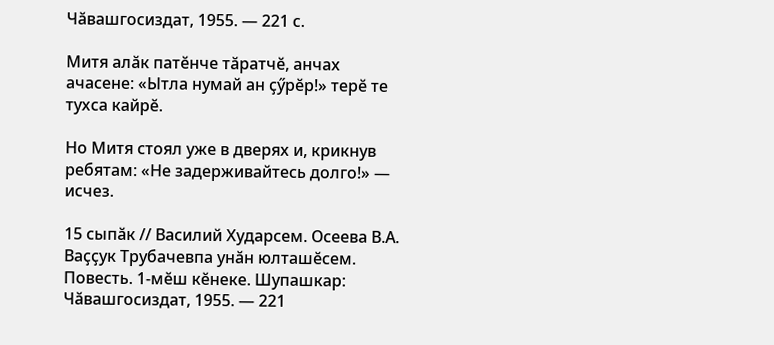Чӑвашгосиздат, 1955. — 221 с.

Митя алӑк патӗнче тӑратчӗ, анчах ачасене: «Ытла нумай ан ҫӳрӗр!» терӗ те тухса кайрӗ.

Но Митя стоял уже в дверях и, крикнув ребятам: «Не задерживайтесь долго!» — исчез.

15 сыпӑк // Василий Хударсем. Осеева В.А. Ваҫҫук Трубачевпа унӑн юлташӗсем. Повесть. 1-мӗш кӗнеке. Шупашкар: Чӑвашгосиздат, 1955. — 221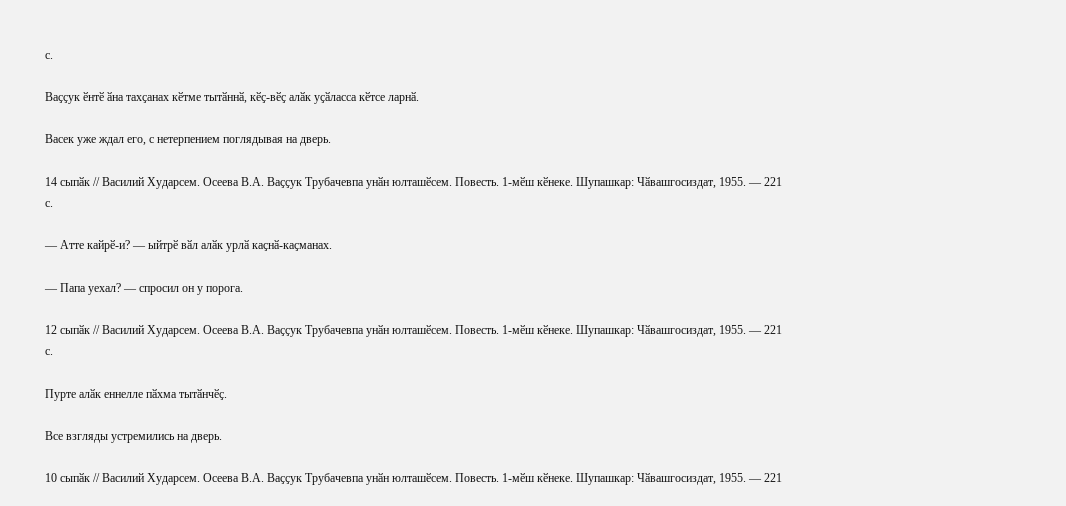с.

Ваҫҫук ӗнтӗ ӑна тахҫанах кӗтме тытӑннӑ, кӗҫ-вӗҫ алӑк уҫӑласса кӗтсе ларнӑ.

Васек уже ждал его, с нетерпением поглядывая на дверь.

14 сыпӑк // Василий Хударсем. Осеева В.А. Ваҫҫук Трубачевпа унӑн юлташӗсем. Повесть. 1-мӗш кӗнеке. Шупашкар: Чӑвашгосиздат, 1955. — 221 с.

— Атте кайрӗ-и? — ыйтрӗ вӑл алӑк урлӑ каҫнӑ-каҫманах.

— Папа уехал? — спросил он у порога.

12 сыпӑк // Василий Хударсем. Осеева В.А. Ваҫҫук Трубачевпа унӑн юлташӗсем. Повесть. 1-мӗш кӗнеке. Шупашкар: Чӑвашгосиздат, 1955. — 221 с.

Пурте алӑк еннелле пӑхма тытӑнчӗҫ.

Все взгляды устремились на дверь.

10 сыпӑк // Василий Хударсем. Осеева В.А. Ваҫҫук Трубачевпа унӑн юлташӗсем. Повесть. 1-мӗш кӗнеке. Шупашкар: Чӑвашгосиздат, 1955. — 221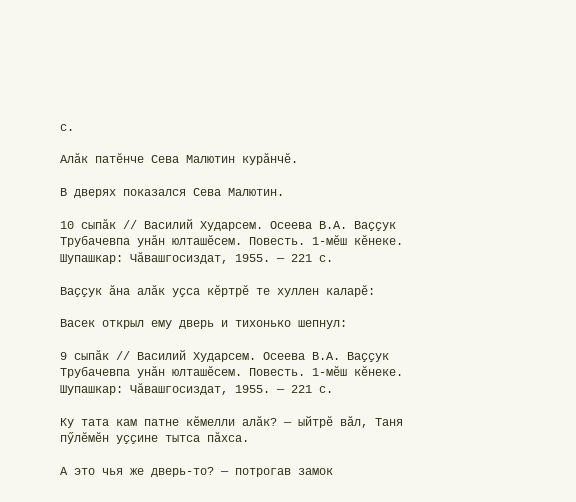с.

Алӑк патӗнче Сева Малютин курӑнчӗ.

В дверях показался Сева Малютин.

10 сыпӑк // Василий Хударсем. Осеева В.А. Ваҫҫук Трубачевпа унӑн юлташӗсем. Повесть. 1-мӗш кӗнеке. Шупашкар: Чӑвашгосиздат, 1955. — 221 с.

Ваҫҫук ӑна алӑк уҫса кӗртрӗ те хуллен каларӗ:

Васек открыл ему дверь и тихонько шепнул:

9 сыпӑк // Василий Хударсем. Осеева В.А. Ваҫҫук Трубачевпа унӑн юлташӗсем. Повесть. 1-мӗш кӗнеке. Шупашкар: Чӑвашгосиздат, 1955. — 221 с.

Ку тата кам патне кӗмелли алӑк? — ыйтрӗ вӑл, Таня пӳлӗмӗн уҫҫине тытса пӑхса.

А это чья же дверь-то? — потрогав замок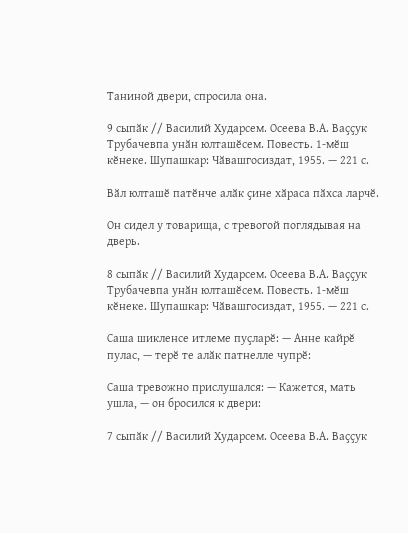Таниной двери, спросила она.

9 сыпӑк // Василий Хударсем. Осеева В.А. Ваҫҫук Трубачевпа унӑн юлташӗсем. Повесть. 1-мӗш кӗнеке. Шупашкар: Чӑвашгосиздат, 1955. — 221 с.

Вӑл юлташӗ патӗнче алӑк ҫине хӑраса пӑхса ларчӗ.

Он сидел у товарища, с тревогой поглядывая на дверь.

8 сыпӑк // Василий Хударсем. Осеева В.А. Ваҫҫук Трубачевпа унӑн юлташӗсем. Повесть. 1-мӗш кӗнеке. Шупашкар: Чӑвашгосиздат, 1955. — 221 с.

Саша шикленсе итлеме пуҫларӗ: — Анне кайрӗ пулас, — терӗ те алӑк патнелле чупрӗ:

Саша тревожно прислушался: — Кажется, мать ушла, — он бросился к двери:

7 сыпӑк // Василий Хударсем. Осеева В.А. Ваҫҫук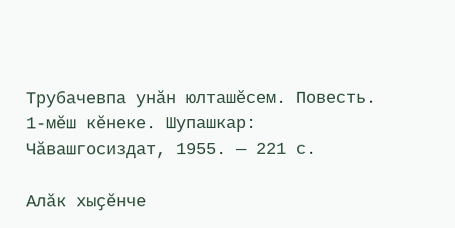Трубачевпа унӑн юлташӗсем. Повесть. 1-мӗш кӗнеке. Шупашкар: Чӑвашгосиздат, 1955. — 221 с.

Алӑк хыҫӗнче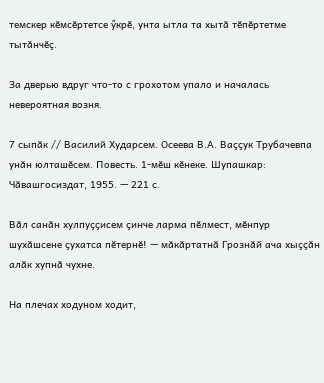темскер кӗмсӗртетсе ӳкрӗ, унта ытла та хытӑ тӗпӗртетме тытӑнчӗҫ.

За дверью вдруг что-то с грохотом упало и началась невероятная возня.

7 сыпӑк // Василий Хударсем. Осеева В.А. Ваҫҫук Трубачевпа унӑн юлташӗсем. Повесть. 1-мӗш кӗнеке. Шупашкар: Чӑвашгосиздат, 1955. — 221 с.

Вӑл санӑн хулпуҫҫисем ҫинче ларма пӗлмест, мӗнпур шухӑшсене ҫухатса пӗтернӗ! — мӑкӑртатнӑ Грознӑй ача хыҫҫӑн алӑк хупнӑ чухне.

На плечах ходуном ходит,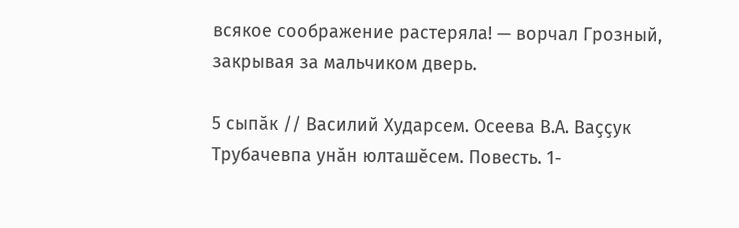всякое соображение растеряла! — ворчал Грозный, закрывая за мальчиком дверь.

5 сыпӑк // Василий Хударсем. Осеева В.А. Ваҫҫук Трубачевпа унӑн юлташӗсем. Повесть. 1-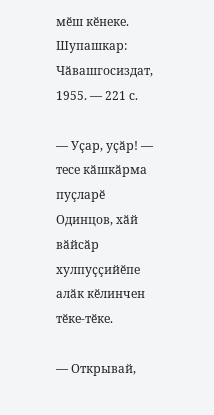мӗш кӗнеке. Шупашкар: Чӑвашгосиздат, 1955. — 221 с.

— Уҫар, уҫӑр! — тесе кӑшкӑрма пуҫларӗ Одинцов, хӑй вӑйсӑр хулпуҫҫийӗпе алӑк кӗлинчен тӗке-тӗке.

— Открывай,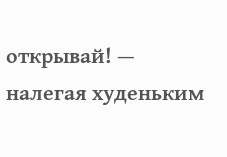открывай! — налегая худеньким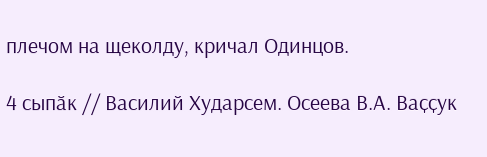плечом на щеколду, кричал Одинцов.

4 сыпӑк // Василий Хударсем. Осеева В.А. Ваҫҫук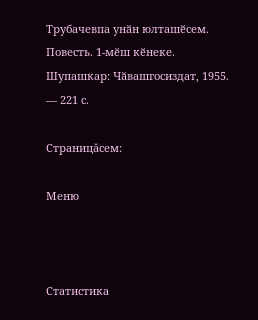Трубачевпа унӑн юлташӗсем. Повесть. 1-мӗш кӗнеке. Шупашкар: Чӑвашгосиздат, 1955. — 221 с.

Страницăсем:

Меню



Статистика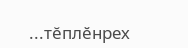...тĕплӗнрех